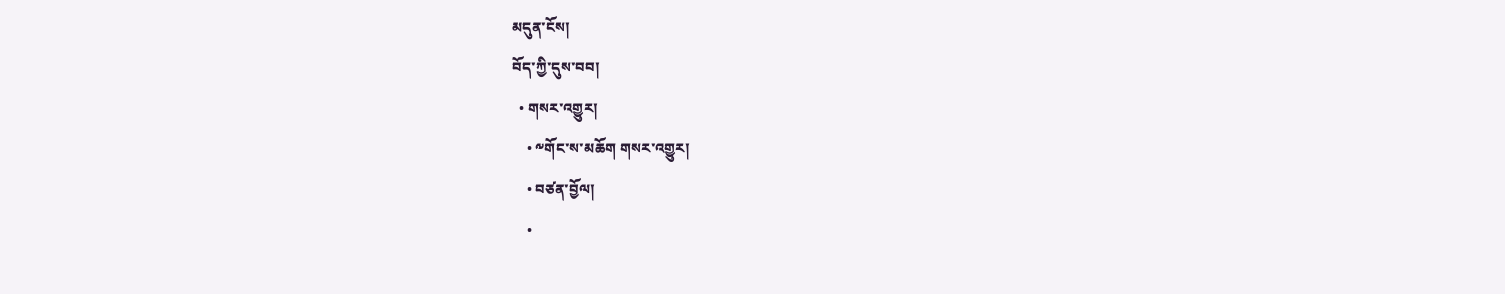མདུན་ངོས།
བོད་ཀྱི་དུས་བབ།
  • གསར་འགྱུར།
    • ༸གོང་ས་མཆོག གསར་འགྱུར།
    • བཙན་བྱོལ།
    •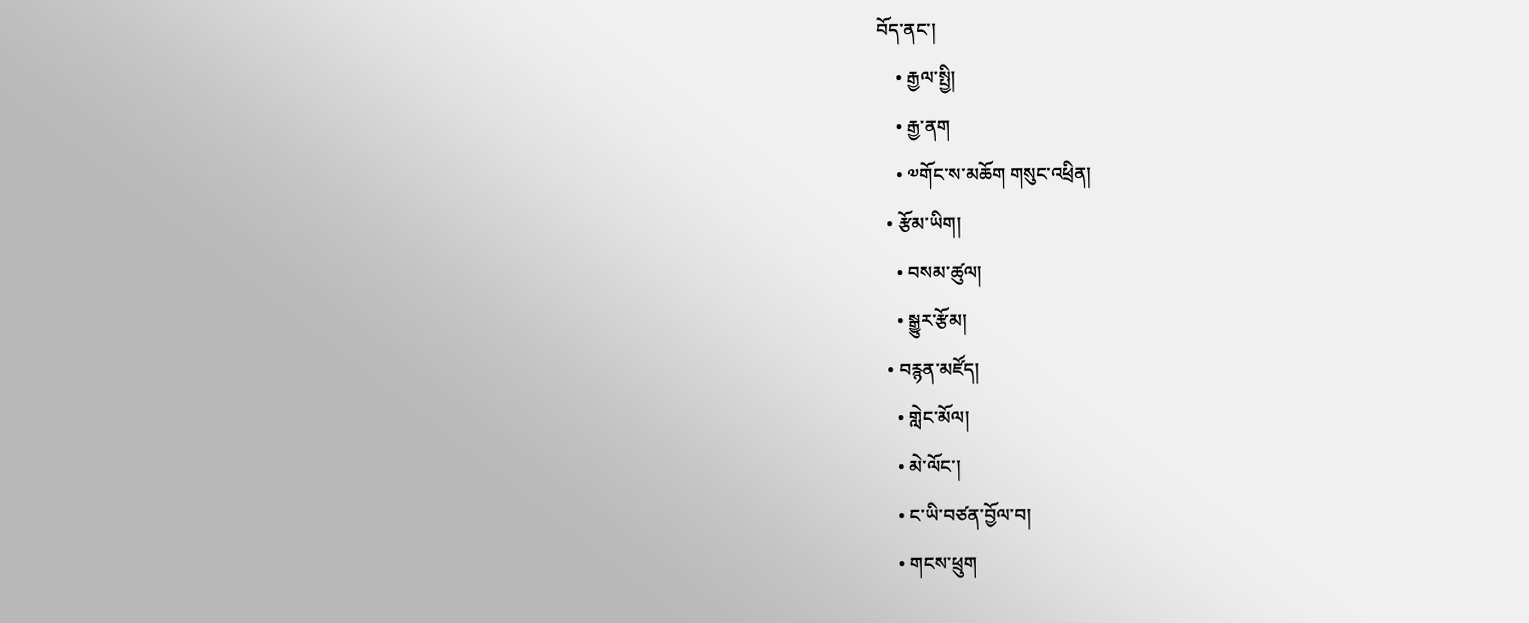བོད་ནང་།
    • རྒྱལ་སྤྱི།
    • རྒྱ་ནག
    • ༧གོང་ས་མཆོག གསུང་འཕྲིན།
  • རྩོམ་ཡིག།
    • བསམ་ཚུལ།
    • སྒྱུར་རྩོམ།
  • བརྙན་མཛོད།
    • གླེང་མོལ།
    • མེ་ལོང་།
    • ང་ཡི་བཙན་བྱོལ་བ།
    • གངས་ཕྲུག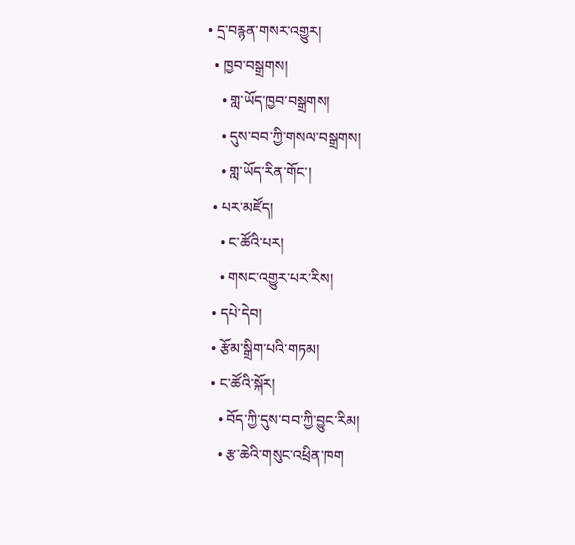• དྲ་བརྙན་གསར་འགྱུར།
  • ཁྱབ་བསྒྲགས།
    • གླ་ཡོད་ཁྱབ་བསྒྲགས།
    • དུས་བབ་ཀྱི་གསལ་བསྒྲགས།
    • གླ་ཡོད་རིན་གོང་།
  • པར་མཛོད།
    • ང་ཚོའི་པར།
    • གསང་འགྱུར་པར་རིས།
  • དཔེ་དེབ།
  • རྩོམ་སྒྲིག་པའི་གཏམ།
  • ང་ཚོའི་སྐོར།
    • བོད་ཀྱི་དུས་བབ་ཀྱི་བྱུང་རིམ།
    • རྩ་ཆེའི་གསུང་འཕྲིན་ཁག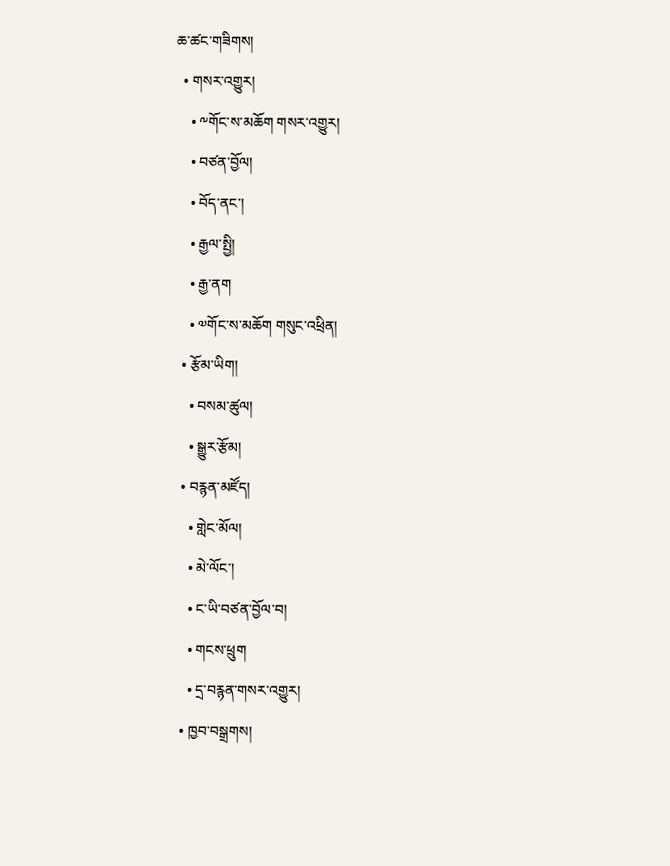ཆ་ཚང་གཟིགས།
  • གསར་འགྱུར།
    • ༸གོང་ས་མཆོག གསར་འགྱུར།
    • བཙན་བྱོལ།
    • བོད་ནང་།
    • རྒྱལ་སྤྱི།
    • རྒྱ་ནག
    • ༧གོང་ས་མཆོག གསུང་འཕྲིན།
  • རྩོམ་ཡིག།
    • བསམ་ཚུལ།
    • སྒྱུར་རྩོམ།
  • བརྙན་མཛོད།
    • གླེང་མོལ།
    • མེ་ལོང་།
    • ང་ཡི་བཙན་བྱོལ་བ།
    • གངས་ཕྲུག
    • དྲ་བརྙན་གསར་འགྱུར།
  • ཁྱབ་བསྒྲགས།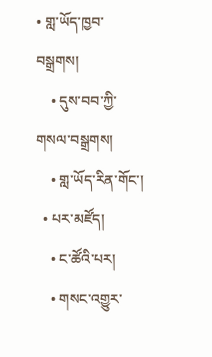• གླ་ཡོད་ཁྱབ་བསྒྲགས།
    • དུས་བབ་ཀྱི་གསལ་བསྒྲགས།
    • གླ་ཡོད་རིན་གོང་།
  • པར་མཛོད།
    • ང་ཚོའི་པར།
    • གསང་འགྱུར་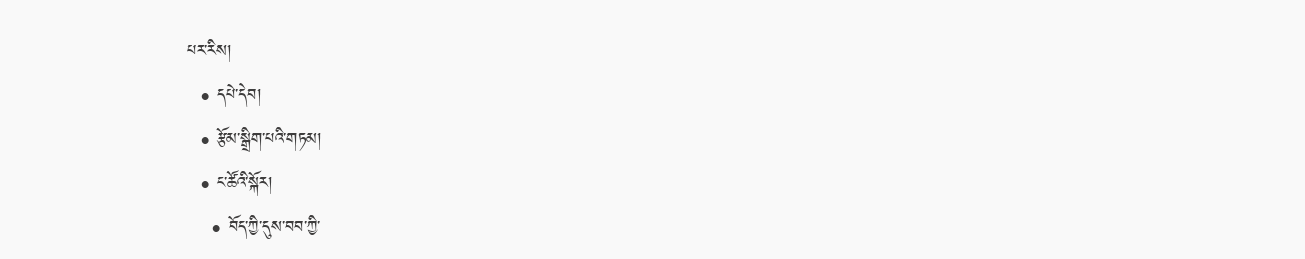པར་རིས།
  • དཔེ་དེབ།
  • རྩོམ་སྒྲིག་པའི་གཏམ།
  • ང་ཚོའི་སྐོར།
    • བོད་ཀྱི་དུས་བབ་ཀྱི་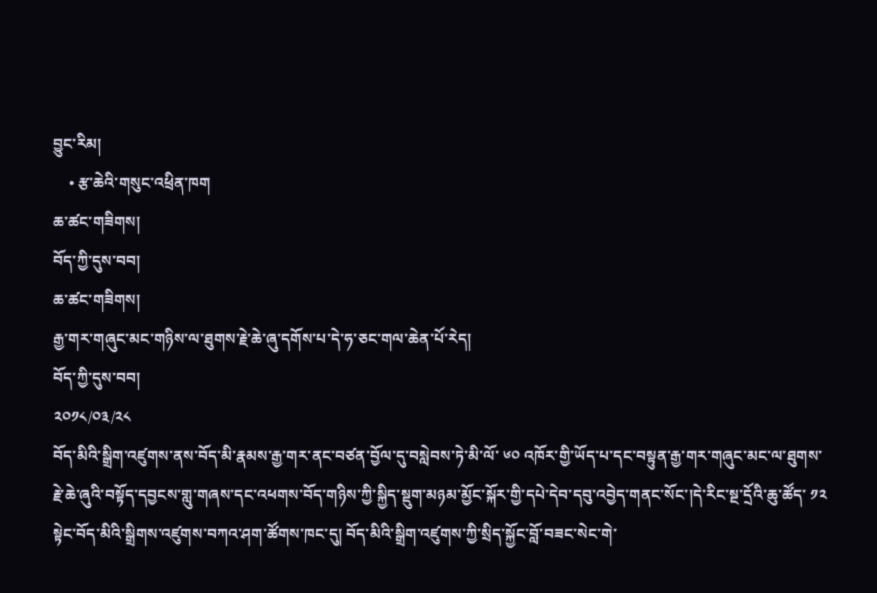བྱུང་རིམ།
    • རྩ་ཆེའི་གསུང་འཕྲིན་ཁག
ཆ་ཚང་གཟིགས།
བོད་ཀྱི་དུས་བབ།
ཆ་ཚང་གཟིགས།
རྒྱ་གར་གཞུང་མང་གཉིས་ལ་ཐུགས་རྗེ་ཆེ་ཞུ་དགོས་པ་དེ་ཧ་ཅང་གལ་ཆེན་པོ་རེད།
བོད་ཀྱི་དུས་བབ།
༢༠༡༨/༠༣/༢༨
བོད་མིའི་སྒྲིག་འཛུགས་ནས་བོད་མི་རྣམས་རྒྱ་གར་ནང་བཙན་བྱོལ་དུ་བསླེབས་ཏེ་མི་ལོ་ ༦༠ འཁོར་གྱི་ཡོད་པ་དང་བསྟུན་རྒྱ་གར་གཞུང་མང་ལ་ཐུགས་རྗེ་ཆེ་ཞུའི་བསྟོད་དབྱངས་གླུ་གཞས་དང་འཕགས་བོད་གཉིས་ཀྱི་སྐྱིད་སྡུག་མཉམ་མྱོང་སྐོར་གྱི་དཔེ་དེབ་དབུ་འབྱེད་གནང་སོང་།དེ་རིང་སྔ་དྲོའི་ཆུ་ཚོད་ ༡༢ སྟེང་བོད་མིའི་སྒྲིགས་འཛུགས་བཀའ་ཤག་ཚོགས་ཁང་དུ། བོད་མིའི་སྒྲིག་འཛུགས་ཀྱི་སྲིད་སྐྱོང་བློ་བཟང་སེང་གེ་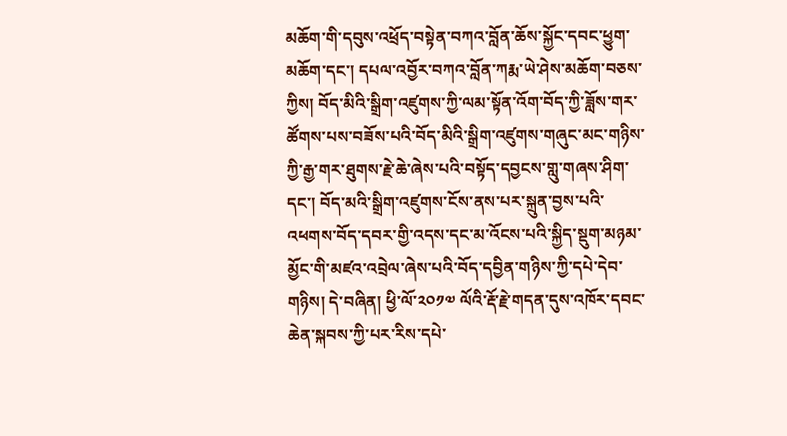མཆོག་གི་དབུས་འཕྲོད་བསྟེན་བཀའ་བློན་ཆོས་སྐྱོང་དབང་ཕྱུག་མཆོག་དང་། དཔལ་འབྱོར་བཀའ་བློན་ཀརྨ་ཡེ་ཤེས་མཆོག་བཅས་ཀྱིས། བོད་མིའི་སྒྲིག་འཛུགས་ཀྱི་ལམ་སྟོན་འོག་བོད་ཀྱི་ཟློས་གར་ཚོགས་པས་བཟོས་པའི་བོད་མིའི་སྒྲིག་འཛུགས་གཞུང་མང་གཉིས་ཀྱི་རྒྱ་གར་ཐུགས་རྗེ་ཆེ་ཞེས་པའི་བསྟོད་དབྱངས་གླུ་གཞས་ཤིག་དང་། བོད་མའི་སྒྲིག་འཛུགས་ངོས་ནས་པར་སྐྲུན་བྱས་པའི་འཕགས་བོད་དབར་གྱི་འདས་དང་མ་འོངས་པའི་སྐྱིད་སྡུག་མཉམ་མྱོང་གི་མཛའ་འབྲེལ་ཞེས་པའི་བོད་དབྱིན་གཉིས་ཀྱི་དཔེ་དེབ་གཉིས། དེ་བཞིན། ཕྱི་ལོ་༢༠༡༧ ལོའི་རྡོ་རྗེ་གདན་དུས་འཁོར་དབང་ཆེན་སྐབས་ཀྱི་པར་རིས་དཔེ་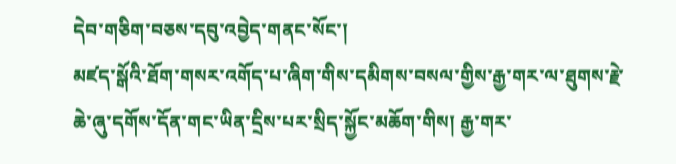དེབ་གཅིག་བཅས་དབུ་འབྱེད་གནང་སོང་།
མཛད་སྒོའི་ཐོག་གསར་འགོད་པ་ཞིག་གིས་དམིགས་བསལ་གྱིས་རྒྱ་གར་ལ་ཐུགས་རྗེ་ཆེ་ཞུ་དགོས་དོན་གང་ཡིན་དྲིས་པར་སྲིད་སྐྱོང་མཆོག་གིས། རྒྱ་གར་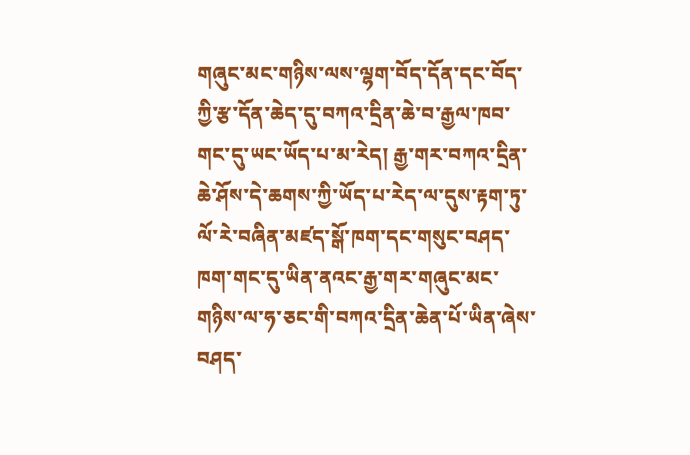གཞུང་མང་གཉིས་ལས་ལྷག་བོད་དོན་དང་བོད་ཀྱི་རྩ་དོན་ཆེད་དུ་བཀའ་དྲིན་ཆེ་བ་རྒྱལ་ཁབ་གང་དུ་ཡང་ཡོད་པ་མ་རེད། རྒྱ་གར་བཀའ་དྲིན་ཆེ་ཤོས་དེ་ཆགས་ཀྱི་ཡོད་པ་རེད་ལ་དུས་རྟག་ཏུ་ལོ་རེ་བཞིན་མཛད་སྒོ་ཁག་དང་གསུང་བཤད་ཁག་གང་དུ་ཡིན་ནའང་རྒྱ་གར་གཞུང་མང་གཉིས་ལ་ཧ་ཅང་གི་བཀའ་དྲིན་ཆེན་པོ་ཡིན་ཞེས་བཤད་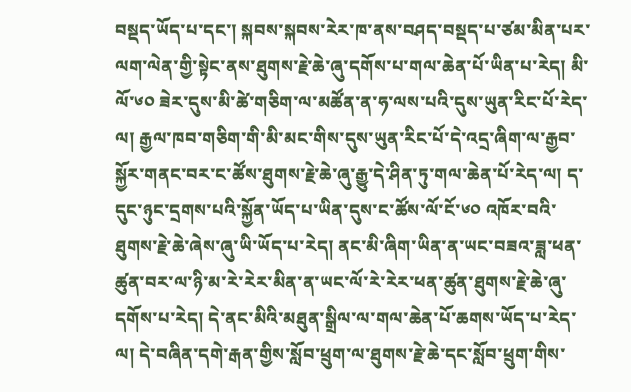བསྡད་ཡོད་པ་དང་། སྐབས་སྐབས་རེར་ཁ་ནས་བཤད་བསྡད་པ་ཙམ་མིན་པར་ལག་ལེན་གྱི་སྟེང་ནས་ཐུགས་རྗེ་ཆེ་ཞུ་དགོས་པ་གལ་ཆེན་པོ་ཡིན་པ་རེད། མི་ལོ་༦༠ ཟེར་དུས་མི་ཚེ་གཅིག་ལ་མཚོན་ན་ཧ་ལས་པའི་དུས་ཡུན་རིང་པོ་རེད་ལ། རྒྱལ་ཁབ་གཅིག་གི་མི་མང་གིས་དུས་ཡུན་རིང་པོ་དེ་འདྲ་ཞིག་ལ་རྒྱབ་སྐྱོར་གནང་བར་ང་ཚོས་ཐུགས་རྗེ་ཆེ་ཞུ་རྒྱུ་དེ་ཤིན་ཏུ་གལ་ཆེན་པོ་རེད་ལ། ད་དུང་ཉུང་དྲགས་པའི་སྐྱོན་ཡོད་པ་ཡིན་དུས་ང་ཚོས་ལོ་ངོ་༦༠ འཁོར་བའི་ཐུགས་རྗེ་ཆེ་ཞེས་ཞུ་ཡི་ཡོད་པ་རེད། ནང་མི་ཞིག་ཡིན་ན་ཡང་བཟའ་ཟླ་ཕན་ཚུན་བར་ལ་ཉི་མ་རེ་རེར་མིན་ན་ཡང་ལོ་རེ་རེར་ཕན་ཚུན་ཐུགས་རྗེ་ཆེ་ཞུ་དགོས་པ་རེད། དེ་ནང་མིའི་མཐུན་སྒྲིལ་ལ་གལ་ཆེན་པོ་ཆགས་ཡོད་པ་རེད་ལ། དེ་བཞིན་དགེ་རྒན་གྱིས་སློབ་ཕྲུག་ལ་ཐུགས་རྗེ་ཆེ་དང་སློབ་ཕྲུག་གིས་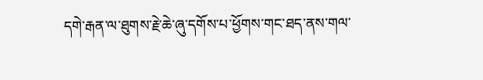དགེ་རྒན་ལ་ཐུགས་རྗེ་ཆེ་ཞུ་དགོས་པ་ཕྱོགས་གང་ཐད་ནས་གལ་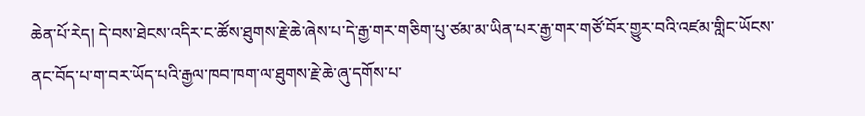ཆེན་པོ་རེད། དེ་བས་ཐེངས་འདིར་ང་ཚོས་ཐུགས་རྗེ་ཆེ་ཞེས་པ་དེ་རྒྱ་གར་གཅིག་པུ་ཙམ་མ་ཡིན་པར་རྒྱ་གར་གཙོ་བོར་གྱུར་བའི་འཛམ་གླིང་ཡོངས་ནང་བོད་པ་ག་བར་ཡོད་པའི་རྒྱལ་ཁབ་ཁག་ལ་ཐུགས་རྗེ་ཆེ་ཞུ་དགོས་པ་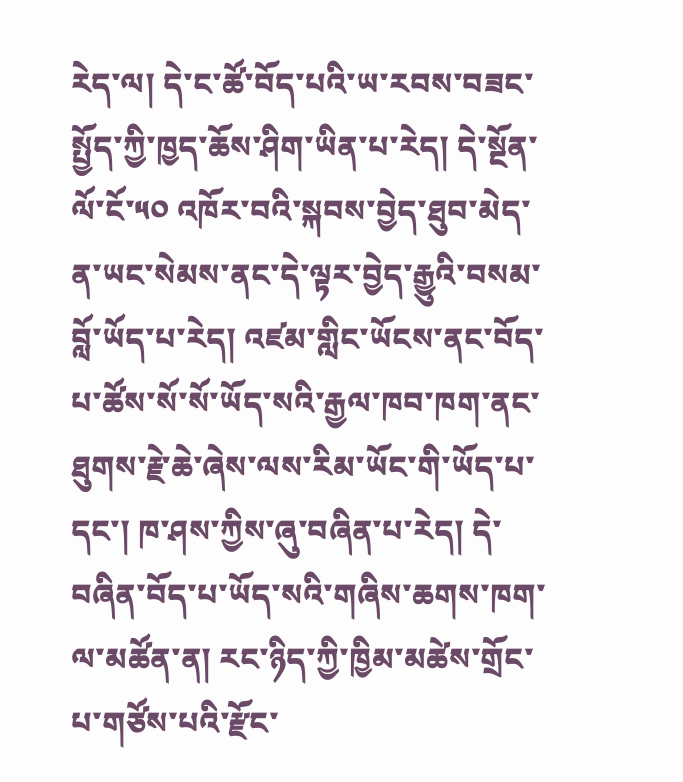རེད་ལ། དེ་ང་ཚོ་བོད་པའི་ཡ་རབས་བཟང་སྤྱོད་ཀྱི་ཁྱད་ཆོས་ཤིག་ཡིན་པ་རེད། དེ་སྔོན་ལོ་ངོ་༥༠ འཁོར་བའི་སྐབས་བྱེད་ཐུབ་མེད་ན་ཡང་སེམས་ནང་དེ་ལྟར་བྱེད་རྒྱུའི་བསམ་བློ་ཡོད་པ་རེད། འཛམ་གླིང་ཡོངས་ནང་བོད་པ་ཚོས་སོ་སོ་ཡོད་སའི་རྒྱལ་ཁབ་ཁག་ནང་ཐུགས་རྗེ་ཆེ་ཞེས་ལས་རིམ་ཡོང་གི་ཡོད་པ་དང་། ཁ་ཤས་ཀྱིས་ཞུ་བཞིན་པ་རེད། དེ་བཞིན་བོད་པ་ཡོད་སའི་གཞིས་ཆགས་ཁག་ལ་མཚོན་ན། རང་ཉིད་ཀྱི་ཁྱིམ་མཚེས་གྲོང་པ་གཙོས་པའི་རྫོང་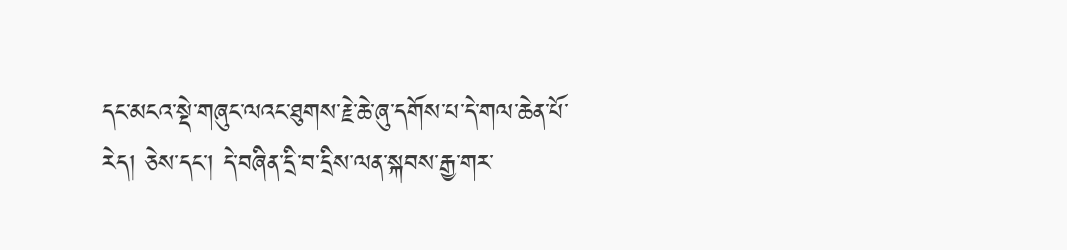དང་མངའ་སྡེ་གཞུང་ལའང་ཐུགས་རྗེ་ཆེ་ཞུ་དགོས་པ་དེ་གལ་ཆེན་པོ་རེད། ཅེས་དང་། དེ་བཞིན་དྲི་བ་དྲིས་ལན་སྐབས་རྒྱ་གར་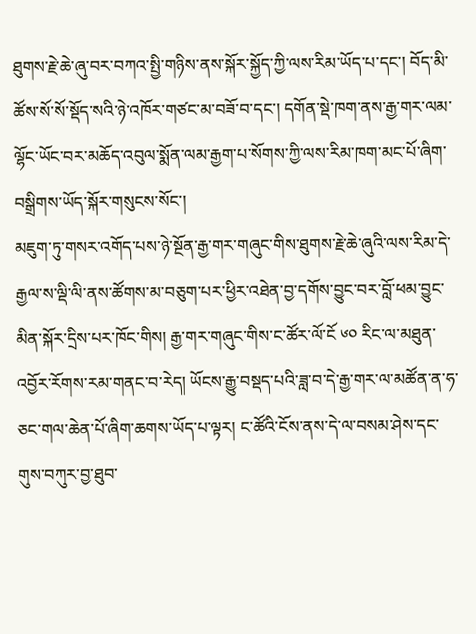ཐུགས་རྗེ་ཆེ་ཞུ་བར་བཀའ་སྤྱི་གཉིས་ནས་སྐོར་སྐྱོད་ཀྱི་ལས་རིམ་ཡོད་པ་དང་། བོད་མི་ཚོས་སོ་སོ་སྡོད་སའི་ཉེ་འཁོར་གཙང་མ་བཟོ་བ་དང་། དགོན་སྡེ་ཁག་ནས་རྒྱ་གར་ལམ་ལྷོང་ཡོང་བར་མཆོད་འབུལ་སྨོན་ལམ་རྒྱག་པ་སོགས་ཀྱི་ལས་རིམ་ཁག་མང་པོ་ཞིག་བསྒྲིགས་ཡོད་སྐོར་གསུངས་སོང་།
མཇུག་ཏུ་གསར་འགོད་པས་ཉེ་སྔོན་རྒྱ་གར་གཞུང་གིས་ཐུགས་རྗེ་ཆེ་ཞུའི་ལས་རིམ་དེ་རྒྱལ་ས་ལྡི་ལི་ནས་ཚོགས་མ་བཅུག་པར་ཕྱིར་འཐེན་བྱ་དགོས་བྱུང་བར་བློ་ཕམ་བྱུང་མིན་སྐོར་དྲིས་པར་ཁོང་གིས། རྒྱ་གར་གཞུང་གིས་ང་ཚོར་ལོ་ངོ ༦༠ རིང་ལ་མཐུན་འབྱོར་རོགས་རམ་གནང་བ་རེད། ཡོངས་རྒྱུ་བསྡད་པའི་ཟླ་བ་དེ་རྒྱ་གར་ལ་མཚོན་ན་ཧ་ཅང་གལ་ཆེན་པོ་ཞིག་ཆགས་ཡོད་པ་ལྟར། ང་ཚོའི་ངོས་ནས་དེ་ལ་བསམ་ཤེས་དང་གུས་བཀུར་བྱ་ཐུབ་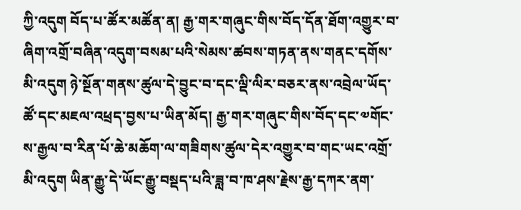ཀྱི་འདུག བོད་པ་ཚོར་མཚོན་ན། རྒྱ་གར་གཞུང་གིས་བོད་དོན་ཐོག་འགྱུར་བ་ཞིག་འགྲོ་བཞིན་འདུག་བསམ་པའི་སེམས་ཚབས་གཏན་ནས་གནང་དགོས་མི་འདུག ཉེ་སྔོན་གནས་ཚུལ་དེ་བྱུང་བ་དང་ལྡི་ལིར་བཅར་ནས་འབྲེལ་ཡོད་ཚོ་དང་མཇལ་འཕྲད་བྱས་པ་ཡིན་མོད། རྒྱ་གར་གཞུང་གིས་བོད་དང་༧གོང་ས་རྒྱལ་བ་རིན་པོ་ཆེ་མཆོག་ལ་གཟིགས་ཚུལ་དེར་འགྱུར་བ་གང་ཡང་འགྲོ་མི་འདུག ཡིན་རྒྱུ་དེ་ཡོང་རྒྱུ་བསྡད་པའི་ཟླ་བ་ཁ་ཤས་རྗེས་རྒྱ་དཀར་ནག་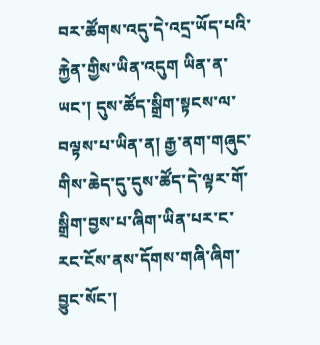བར་ཚོགས་འདུ་དེ་འདྲ་ཡོད་པའི་རྐྱེན་གྱིས་ཡིན་འདུག ཡིན་ན་ཡང་། དུས་ཚོད་སྒྲིག་སྟངས་ལ་བལྟས་པ་ཡིན་ན། རྒྱ་ནག་གཞུང་གིས་ཆེད་དུ་དུས་ཚོད་དེ་ལྟར་གོ་སྒྲིག་བྱས་པ་ཞིག་ཡིན་པར་ང་རང་ངོས་ནས་དོགས་གཞི་ཞིག་བྱུང་སོང་།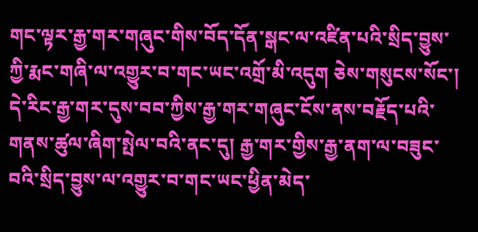གང་ལྟར་རྒྱ་གར་གཞུང་གིས་བོད་དོན་སྒང་ལ་འཛིན་པའི་སྲིད་བྱུས་ཀྱི་རྨང་གཞི་ལ་འགྱུར་བ་གང་ཡང་འགྲོ་མི་འདུག ཅེས་གསུངས་སོང་།
དེ་རིང་རྒྱ་གར་དུས་བབ་ཀྱིས་རྒྱ་གར་གཞུང་ངོས་ནས་བརྗོད་པའི་གནས་ཚུལ་ཞིག་སྤེལ་བའི་ནང་དུ། རྒྱ་གར་གྱིས་རྒྱ་ནག་ལ་བཟུང་བའི་སྲིད་བྱུས་ལ་འགྱུར་བ་གང་ཡང་ཕྱིན་མེད་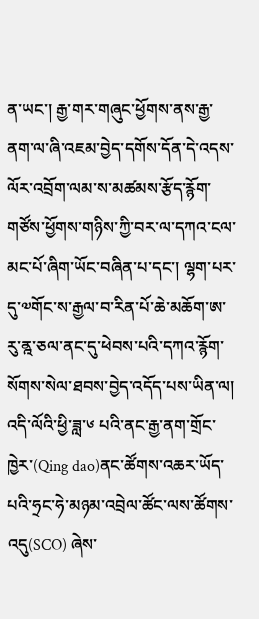ན་ཡང་། རྒྱ་གར་གཞུང་ཕྱོགས་ནས་རྒྱ་ནག་ལ་ཞི་འཇམ་བྱེད་དགོས་དོན་དེ་འདས་ལོར་འབྲོག་ལམ་ས་མཚམས་རྩོད་རྙོག་གཙོས་ཕྱོགས་གཉིས་ཀྱི་བར་ལ་དཀའ་ངལ་མང་པོ་ཞིག་ཡོང་བཞིན་པ་དང་། ལྷག་པར་དུ་༧གོང་ས་རྒྱལ་བ་རིན་པོ་ཆེ་མཆོག་ཨ་རུ་ནྰ་ཅལ་ནང་དུ་ཕེབས་པའི་དཀའ་རྙོག་སོགས་སེལ་ཐབས་བྱེད་འདོད་པས་ཡིན་ལ།  འདི་ལོའི་ཕྱི་ཟླ་༦ པའི་ནང་རྒྱ་ནག་གྲོང་ཁྱེར་(Qing dao)ནང་ཚོགས་འཆར་ཡོད་པའི་ཧྲང་ཧེ་མཉམ་འབྲེལ་ཚོང་ལས་ཚོགས་འདུ(SCO) ཞེས་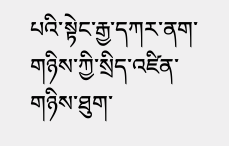པའི་སྟེང་རྒྱ་དཀར་ནག་གཉིས་ཀྱི་སྲིད་འཛིན་གཉིས་ཐུག་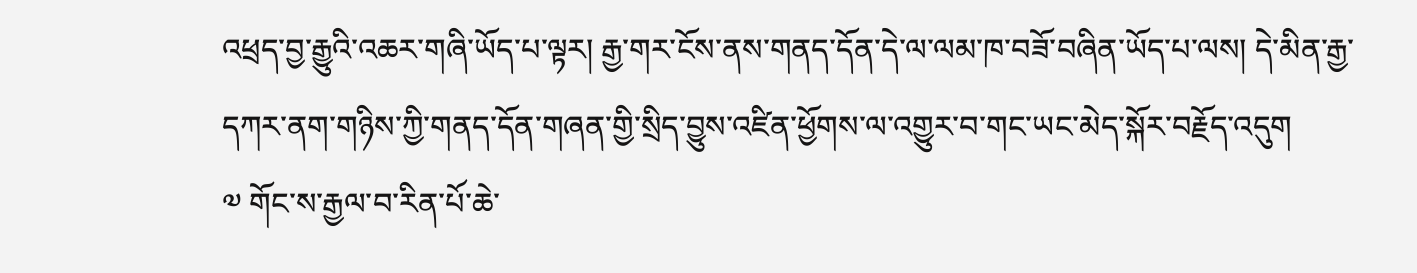འཕྲད་བྱ་རྒྱུའི་འཆར་གཞི་ཡོད་པ་ལྟར། རྒྱ་གར་ངོས་ནས་གནད་དོན་དེ་ལ་ལམ་ཁ་བཟོ་བཞིན་ཡོད་པ་ལས། དེ་མིན་རྒྱ་དཀར་ནག་གཉིས་ཀྱི་གནད་དོན་གཞན་གྱི་སྲིད་བྱུས་འཛིན་ཕྱོགས་ལ་འགྱུར་བ་གང་ཡང་མེད་སྐོར་བརྗོད་འདུག
༧ གོང་ས་རྒྱལ་བ་རིན་པོ་ཆེ་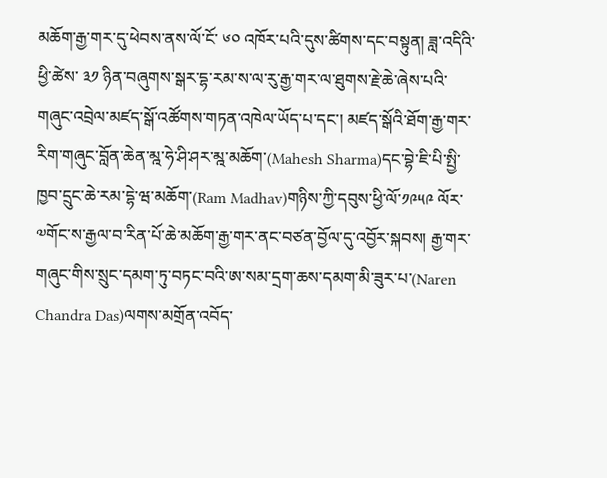མཆོག་རྒྱ་གར་དུ་ཕེབས་ནས་ལོ་ངོ་ ༦༠ འཁོར་པའི་དུས་ཚིགས་དང་བསྟུན། ཟླ་འདིའི་ཕྱི་ཚེས་ ༣༡ ཉིན་བཞུགས་སྒར་དྷ་རམ་ས་ལ་རུ་རྒྱ་གར་ལ་ཐུགས་རྗེ་ཆེ་ཞེས་པའི་གཞུང་འབྲེལ་མཛད་སྒོ་འཚོགས་གཏན་འཁེལ་ཡོད་པ་དང་། མཛད་སྒོའི་ཐོག་རྒྱ་གར་རིག་གཞུང་བློན་ཆེན་མྰ་ཧེ་ཤི་ཤར་མྰ་མཆོག་(Mahesh Sharma)དང་བྷེ་ཇི་པི་སྤྱི་ཁྱབ་དྲུང་ཆེ་རམ་དྷེ་ཝ་མཆོག་(Ram Madhav)གཉིས་ཀྱི་དབུས་ཕྱི་ལོ་༡༩༥༩ ལོར་༧གོང་ས་རྒྱལ་བ་རིན་པོ་ཆེ་མཆོག་རྒྱ་གར་ནང་བཙན་བྱོལ་དུ་འབྱོར་སྐབས། རྒྱ་གར་གཞུང་གིས་སྲུང་དམག་ཏུ་བཏང་བའི་ཨ་སམ་དྲག་ཆས་དམག་མི་ཟུར་པ་(Naren Chandra Das)ལགས་མགྲོན་འབོད་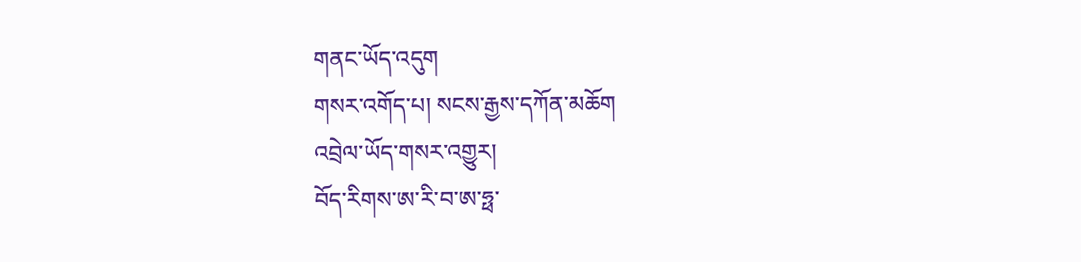གནང་ཡོད་འདུག
གསར་འགོད་པ། སངས་རྒྱས་དཀོན་མཆོག
འབྲེལ་ཡོད་གསར་འགྱུར།
བོད་རིགས་ཨ་རི་བ་ཨ་ཧྥ་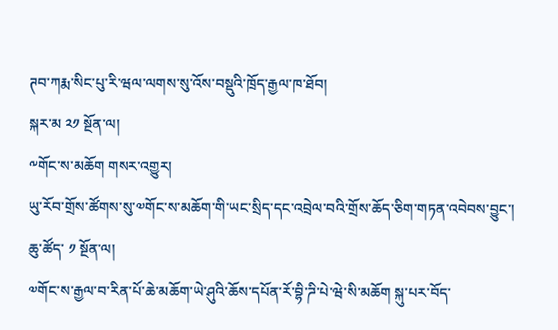ཊབ་ཀརྨ་སིང་པུ་རི་ཝལ་ལགས་སུ་འོས་བསྡུའི་ཁྲོད་རྒྱལ་ཁ་ཐོབ།
སྐར་མ ༢༡ སྔོན་ལ།
༸གོང་ས་མཆོག གསར་འགྱུར།
ཡུ་རོབ་གྲོས་ཚོགས་སུ་༧གོང་ས་མཆོག་གི་ཡང་སྲིད་དང་འབྲེལ་བའི་གྲོས་ཆོད་ཅིག་གཏན་འབེབས་བྱུང་།
ཆུ་ཚོད་ ༡ སྔོན་ལ།
༧གོང་ས་རྒྱལ་བ་རིན་པོ་ཆེ་མཆོག་ཡེ་ཤུའི་ཆོས་དཔོན་རོ་བྷི་ཌི་པེ་ཝེ་སི་མཆོག སྐུ་པར་བོད་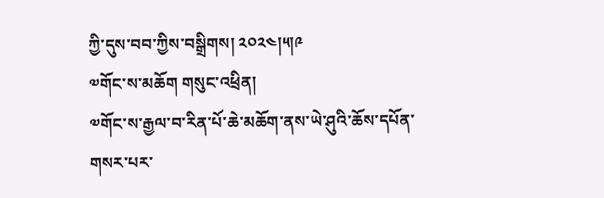ཀྱི་དུས་བབ་ཀྱིས་བསྒྲིགས། ༢༠༢༤།༥།༩
༧གོང་ས་མཆོག གསུང་འཕྲིན།
༧གོང་ས་རྒྱལ་བ་རིན་པོ་ཆེ་མཆོག་ནས་ཡེ་ཤུའི་ཆོས་དཔོན་གསར་པར་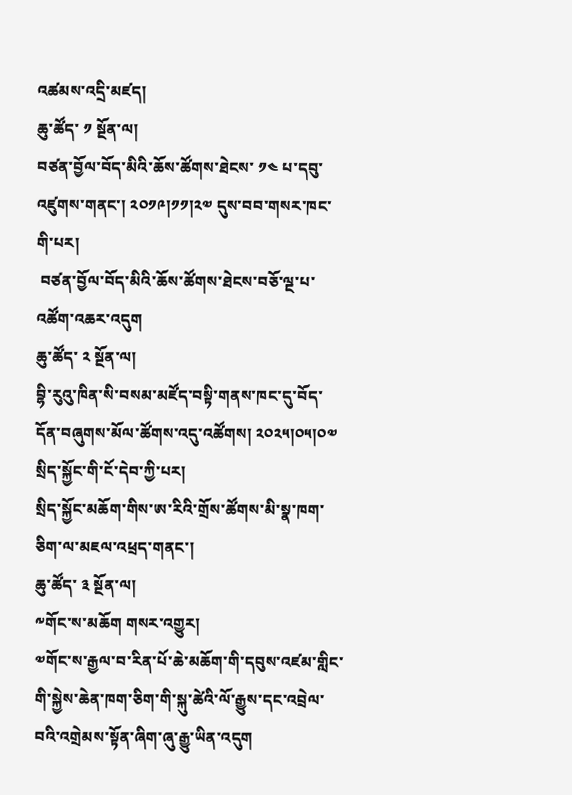འཚམས་འདྲི་མཛད།
ཆུ་ཚོད་ ༡ སྔོན་ལ།
བཙན་བྱོལ་བོད་མིའི་ཆོས་ཚོགས་ཐེངས་ ༡༤ པ་དབུ་འཛུགས་གནང་། ༢༠༡༩།༡༡།༢༧ དུས་བབ་གསར་ཁང་གི་པར།
 བཙན་བྱོལ་བོད་མིའི་ཆོས་ཚོགས་ཐེངས་བཅོ་ལྔ་པ་འཚོག་འཆར་འདུག
ཆུ་ཚོད་ ༢ སྔོན་ལ།
བྷི་རུའུ་ཁིན་སི་བསམ་མཛོད་བསྟི་གནས་ཁང་དུ་བོད་དོན་བཞུགས་མོལ་ཚོགས་འདུ་འཚོགས། ༢༠༢༥།༠༥།༠༧ སྲིད་སྐྱོང་གི་ངོ་དེབ་ཀྱི་པར།
སྲིད་སྐྱོང་མཆོག་གིས་ཨ་རིའི་གྲོས་ཚོགས་མི་སྣ་ཁག་ཅིག་ལ་མཇལ་འཕྲད་གནང་།
ཆུ་ཚོད་ ༣ སྔོན་ལ།
༸གོང་ས་མཆོག གསར་འགྱུར།
༧གོང་ས་རྒྱལ་བ་རིན་པོ་ཆེ་མཆོག་གི་དབུས་འཛམ་གླིང་གི་སྐྱེས་ཆེན་ཁག་ཅིག་གི་སྐུ་ཚེའི་ལོ་རྒྱུས་དང་འབྲེལ་བའི་འགྲེམས་སྟོན་ཞིག་ཞུ་རྒྱུ་ཡིན་འདུག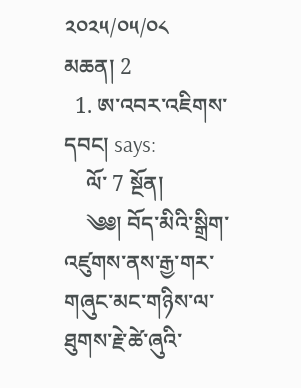༢༠༢༥/༠༥/༠༨
མཆན། 2
  1. ཨ་འབར་འཇིགས་དབང། says:
    ལོ་ 7 སྔོན།
    ༄༅། བོད་མིའི་སྒྲིག་འཛུགས་ནས་རྒྱ་གར་གཞུང་མང་གཉིས་ལ་ཐུགས་རྗེ་ཚེ་ཞུའི་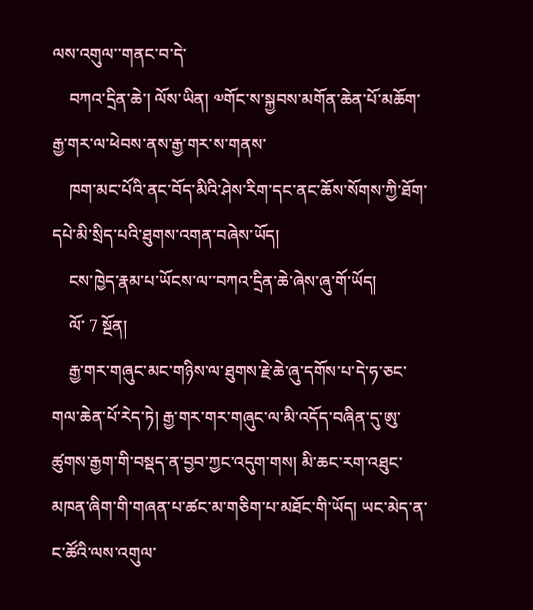ལས་འགུལ་་གནང་བ་དེ་
    བཀའ་དྲིན་ཆེ་། ལོས་ཡིན། ༧གོང་ས་སྐྱབས་མགོན་ཆེན་པོ་མཆོག་རྒྱ་གར་ལ་ཕེབས་ནས་རྒྱ་གར་ས་གནས་
    ཁག་མང་པོའི་ནང་བོད་མིའི་ཤེས་རིག་དང་ནང་ཆོས་སོགས་ཀྱི་ཐོག་དཔེ་མི་སྲིད་པའི་ཐུགས་འགན་བཞེས་ཡོད།
    ངས་ཁྱེད་རྣམ་པ་ཡོངས་ལ་་བཀའ་དྲིན་ཆེ་ཞེས་ཞུ་གོ་ཡོད།
    ལོ་ 7 སྔོན།
    རྒྱ་གར་གཞུང་མང་གཉིས་ལ་ཐུགས་རྗེ་ཆེ་ཞུ་དགོས་པ་དེ་ཧ་ཅང་གལ་ཆེན་པོ་རེད་ཏེ། རྒྱ་གར་གར་གཞུང་ལ་མི་འདོད་བཞིན་དུ་ཨུ་ཚུགས་རྒྱག་གི་བསྡད་ན་བྱབ་ཀྱང་འདུག་གས། མི་ཆང་རག་འཐུང་མཁན་ཞིག་གི་གཞན་པ་ཚང་མ་གཅིག་པ་མཐོང་གི་ཡོད། ཡང་མེད་ན་ང་ཚོའི་ལས་འགུལ་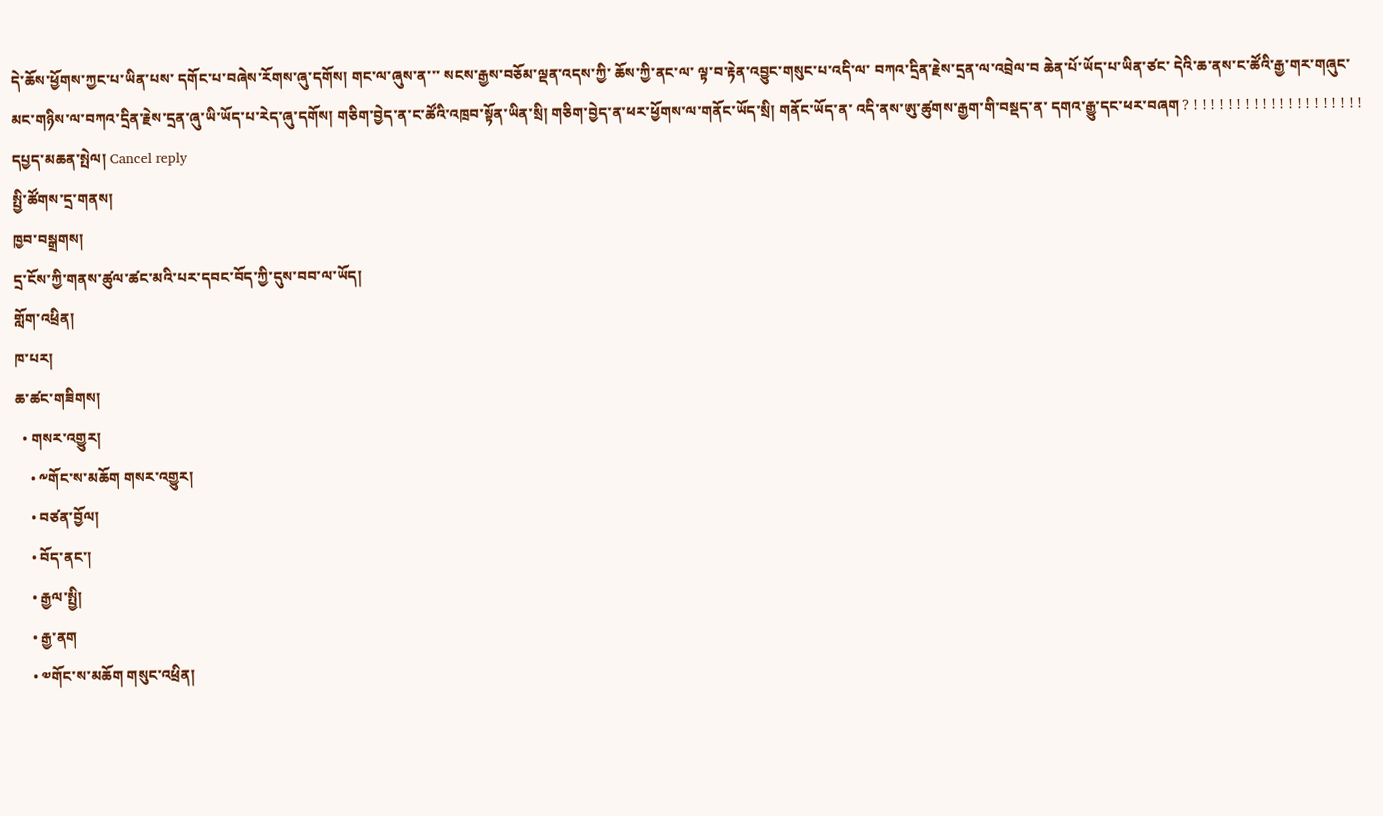དེ་ཆོས་ཕྱོགས་ཀྱང་པ་ཡིན་པས་ དགོང་པ་བཞེས་རོགས་ཞུ་དགོས། གང་ལ་ཞུས་ན་་་ སངས་རྒྱས་བཅོམ་ལྡན་འདས་ཀྱི་ ཆོས་ཀྱི་ནང་ལ་ ལྟ་བ་རྟེན་འབྱུང་གསུང་པ་འདི་ལ་ བཀའ་དྲིན་རྗེས་དྲན་ལ་འབྲེལ་བ ཆེན་པོ་ཡོད་པ་ཡིན་ཙང་ དེའི་ཆ་ནས་ང་ཚོའི་རྒྱ་གར་གཞུང་མང་གཉིས་ལ་བཀའ་དྲིན་རྗེས་དྲན་ཞུ་ཡི་ཡོད་པ་རེད་ཞུ་དགོས། གཅིག་བྱེད་ན་ང་ཚོའི་འཁྲབ་སྟོན་ཡིན་སྲི། གཅིག་བྱེད་ན་ཕར་ཕྱོགས་ལ་གནོང་ཡོད་སྲི། གནོང་ཡོད་ན་ འདི་ནས་ཨུ་ཚུགས་རྒྱག་གི་བསྡད་ན་ དགའ་རྒྱུ་དང་ཕར་བཞག ? ! ! ! ! ! ! ! ! ! ! ! ! ! ! ! ! ! ! ! !
དཔྱད་མཆན་སྤེལ། Cancel reply
སྤྱི་ཚོགས་དྲ་གནས།
ཁྱབ་བསྒྲགས།
དྲ་ངོས་ཀྱི་གནས་ཚུལ་ཚང་མའི་པར་དབང་བོད་ཀྱི་དུས་བབ་ལ་ཡོད།
གློག་འཕྲིན།
ཁ་པར།
ཆ་ཚང་གཟིགས།
  • གསར་འགྱུར།
    • ༸གོང་ས་མཆོག གསར་འགྱུར།
    • བཙན་བྱོལ།
    • བོད་ནང་།
    • རྒྱལ་སྤྱི།
    • རྒྱ་ནག
    • ༧གོང་ས་མཆོག གསུང་འཕྲིན།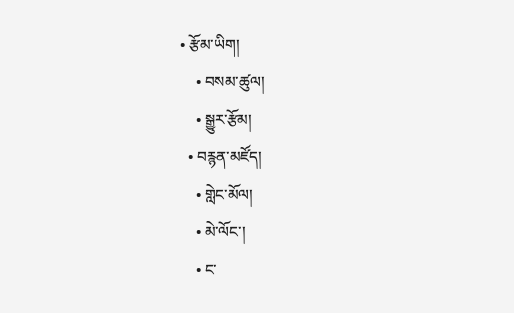• རྩོམ་ཡིག།
    • བསམ་ཚུལ།
    • སྒྱུར་རྩོམ།
  • བརྙན་མཛོད།
    • གླེང་མོལ།
    • མེ་ལོང་།
    • ང་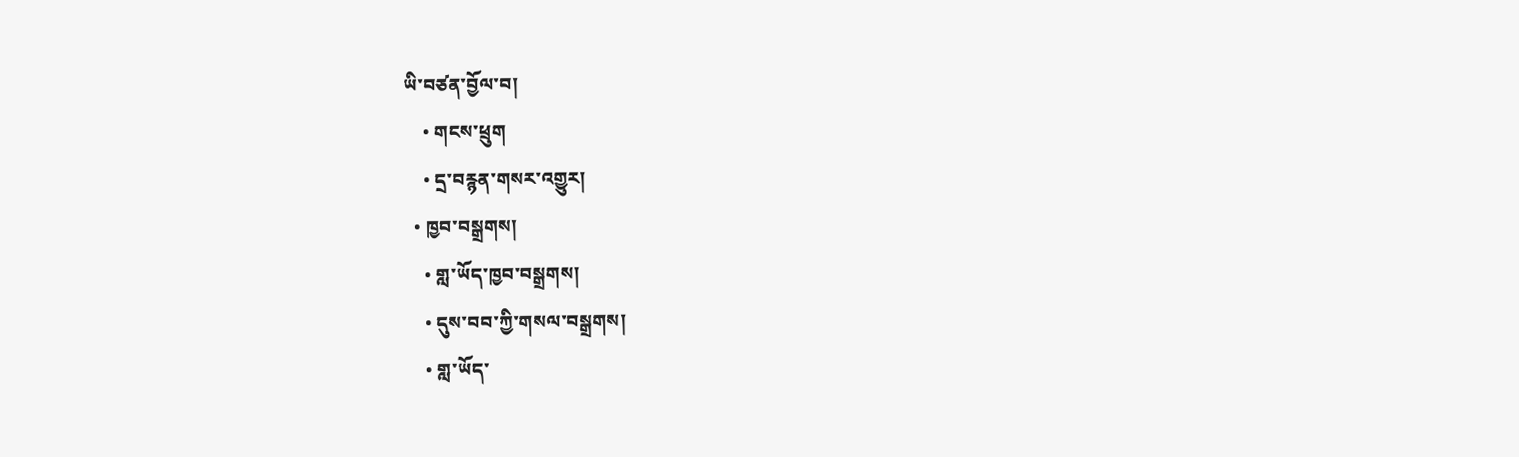ཡི་བཙན་བྱོལ་བ།
    • གངས་ཕྲུག
    • དྲ་བརྙན་གསར་འགྱུར།
  • ཁྱབ་བསྒྲགས།
    • གླ་ཡོད་ཁྱབ་བསྒྲགས།
    • དུས་བབ་ཀྱི་གསལ་བསྒྲགས།
    • གླ་ཡོད་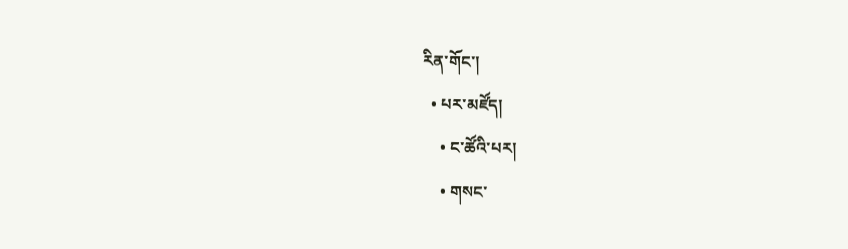རིན་གོང་།
  • པར་མཛོད།
    • ང་ཚོའི་པར།
    • གསང་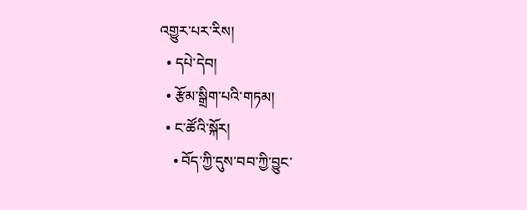འགྱུར་པར་རིས།
  • དཔེ་དེབ།
  • རྩོམ་སྒྲིག་པའི་གཏམ།
  • ང་ཚོའི་སྐོར།
    • བོད་ཀྱི་དུས་བབ་ཀྱི་བྱུང་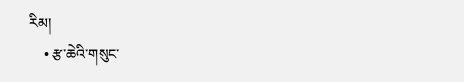རིམ།
    • རྩ་ཆེའི་གསུང་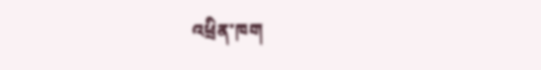འཕྲིན་ཁག